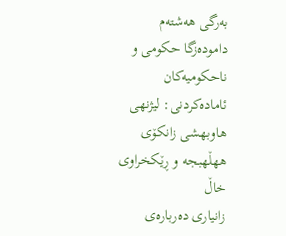بەرگی هەشتەم
دامودەزگا حکومی و ناحکومیەکان
ئامادەکردنی: لیژنهی هاوبهشی زانكۆی ههڵهبجه و ڕێكخراوی خاڵ
زانیاری دەربارەی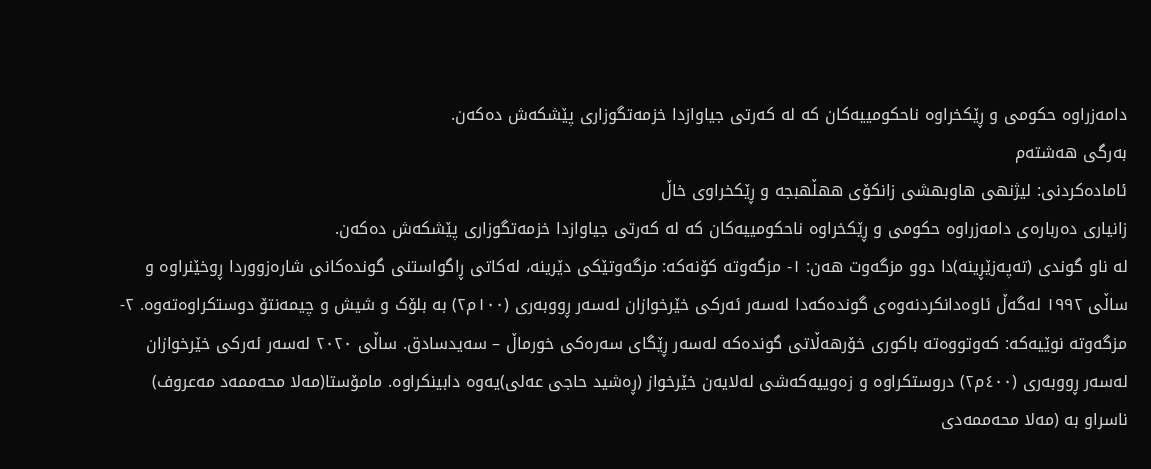دامەزراوە حکومی و ڕێکخراوە ناحکومییەکان کە لە کەرتی جیاوازدا خزمەتگوزاری پێشکەش دەکەن.
بەرگی هەشتەم
ئامادەکردنی: لیژنهی هاوبهشی زانكۆی ههڵهبجه و ڕێكخراوی خاڵ
زانیاری دەربارەی دامەزراوە حکومی و ڕێکخراوە ناحکومییەکان کە لە کەرتی جیاوازدا خزمەتگوزاری پێشکەش دەکەن.
لە ناو گوندی (تەپەزێڕینە)دا دوو مزگەوت هەن: ١- مزگەوتە کۆنەکە: مزگەوتێکی دێرینە، لەکاتی ڕاگواستنی گوندەکانی شارەزووردا ڕوخێنراوە و ساڵی ١٩٩٢ لەگەڵ ئاوەدانکردنەوەی گوندەکەدا لەسەر ئەرکی خێرخوازان لەسەر ڕووبەری (١٠٠م٢) بە بلۆک و شیش و چیمەنتۆ دوستکراوەتەوه. ٢- مزگەوتە نوێیەکە: کەوتووەتە باکوری خۆرهەڵاتی گوندەکە لەسەر ڕێگای سەرەکی خورماڵ – سەیدسادق. ساڵی ٢٠٢٠ لەسەر ئەرکی خێرخوازان لەسەر ڕووبەری (٤٠٠م٢) دروستکراوە و زەوييەکەشى لەلايەن خێرخواز (ڕەشيد حاجى عەلى)یەوە دابينکراوە. مامۆستا(مەلا محەممەد مەعروف) ناسراو بە (مەلا محەممەدى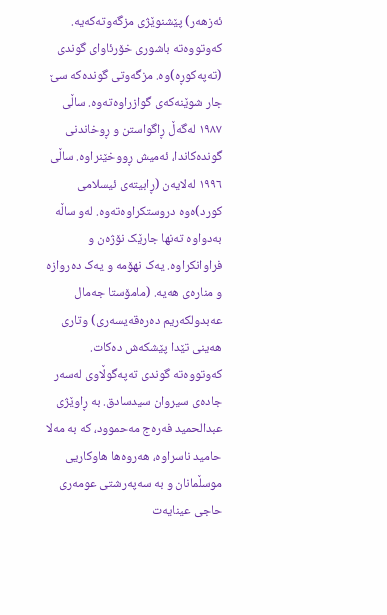ئەزهەر) پێشنوێژی مزگەوتەکەیە.
کەوتووەتە باشورى خۆرئاواى گوندی (تەپەکوڕە)وە. مزگەوتی گوندەکە سێ جار شوێنەکەى گوازراوەتەوە. ساڵى ١٩٨٧ لەگەڵ ڕاگواستن و ڕوخاندنى گوندەکاندا، ئەمیش ڕووخێنراوە. ساڵى ١٩٩٦ لەلايەن (ڕابيتەى ئيسلامى کورد)ەوە دروستکراوەتەوە. لەو ساڵە بەدواوە تەنها جارێک نۆژەن و فراوانکراوه. يەک نهۆمە و يەک دەروازه و منارەى هەيه. (مامۆستا جەمال عەبدولکەريم دەرەقەيسەرى) وتارى هەینی تێدا پێشکەش دەکات.
کەوتووەتە گوندی تەپەگوڵاوی لەسەر جادەی سیروان سیدسادق. بە ڕاوێژی عبدالحمید فەرەج مەحموود، کە بە مەلا حامید ناسراوە، هەروەها هاوکاریی موسڵمانان و بە سەپەرشتی عومەری حاجی عینایەت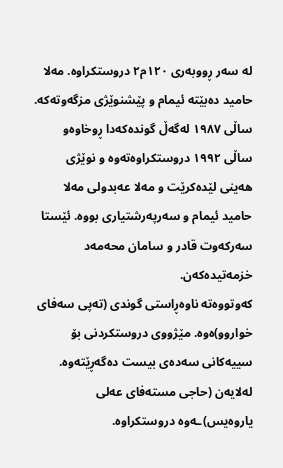لە سەر ڕووبەری ١٢٠م٢ دروستکراوە. مەلا حامید دەبێتە ئیمام و پێشنوێژی مزگەوتەکە. ساڵی ١٩٨٧ لەگەڵ گوندەکەدا ڕوخاوەو ساڵی ١٩٩٢ دروستکراوەتەوە و نوێژی هەینی لێدەکرێت و مەلا عەبدولی مەلا حامید ئیمام و سەرپەرشتیاری بووە. ئێستا سەرکەوت قادر و سامان محەمەد خزمەتیدەکەن.
کەوتووەتە ناوەڕاستى گوندی (تەپی سەفای خواروو)ەوە. مێژووى دروستکردنى بۆ سييەکانى سەدەى بيست دەگەڕێتەوە. لەلايەن (حاجى مستەفاى عەلى ياروەيس)ـەوە دروستکراوە.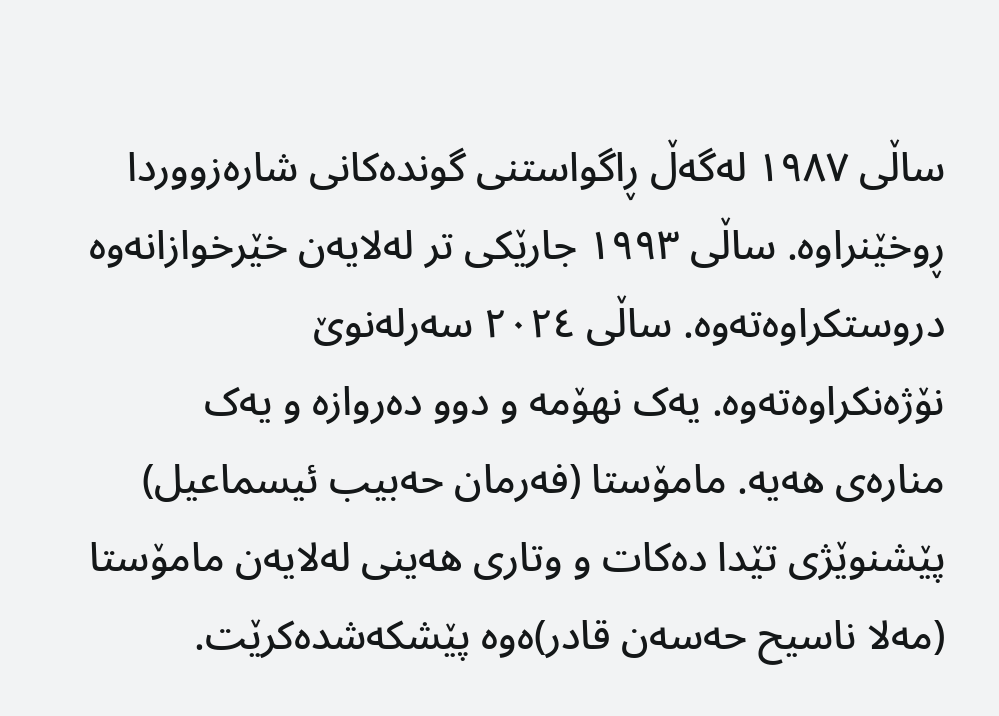ساڵى ١٩٨٧ لەگەڵ ڕاگواستنی گوندەکانی شارەزووردا ڕوخێنراوە. ساڵى ١٩٩٣ جارێکى تر لەلایەن خێرخوازانەوە دروستکراوەتەوە. ساڵی ٢٠٢٤ سەرلەنوێ نۆژەنکراوەتەوە. يەک نهۆمە و دوو دەروازه و یەک منارەى هەيە. مامۆستا (فەرمان حەبيب ئيسماعيل) پێشنوێژى تێدا دەکات و وتارى هەینی لەلايەن مامۆستا (مەلا ناسيح حەسەن قادر)ەوە پێشکەشدەکرێت.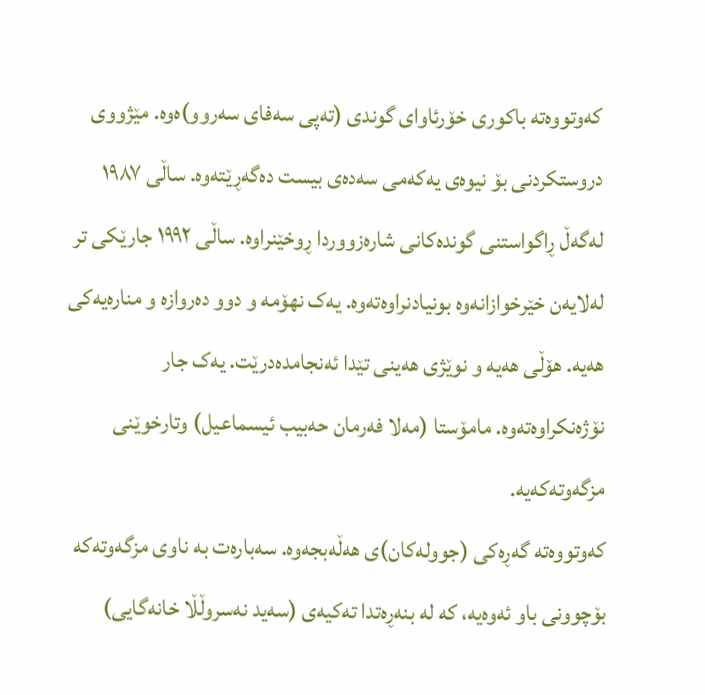کەوتووەتە باکورى خۆرئاواى گوندی (تەپی سەفای سەروو)ەوە. مێژووى دروستکردنى بۆ نيوەى يەکەمى سەدەى بيست دەگەڕێتەوە. ساڵى ١٩٨٧ لەگەڵ ڕاگواستنی گوندەکانی شارەزووردا ڕوخێنراوە. ساڵى ١٩٩٢ جارێکى تر لەلایەن خێرخوازانەوە بونيادنراوەتەوە. يەک نهۆمە و دوو دەروازە و منارەیەکی هەيه. هۆڵى هەيە و نوێژى هەينى تێدا ئەنجامدەدرێت. يەک جار نۆژەنکراوەتەوە. مامۆستا (مەلا فەرمان حەبيب ئيسماعيل) وتارخوێنى مزگەوتەکەيە.
کەوتووەتە گەڕەکی (جوولەکان)ی هەڵەبجەوە. سەبارەت بە ناوی مزگەوتەکە بۆچوونی باو ئەوەیە، کە لە بنەڕەتدا تەکیەی (سەید نەسروڵڵا خانەگایی)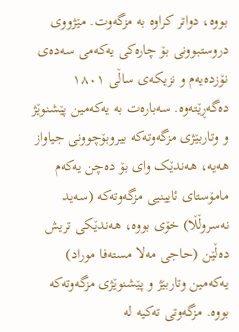بووە، دواتر کراوە بە مزگەوت. مێژووی دروستبوونی بۆ چارەکی یەکەمی سەدەی نۆزدەیەم و نزیکەی ساڵی ١٨٠١ دەگەڕێتەوە. سەبارەت بە یەکەمین پێشنوێژ و وتاربێژی مزگەوتەکە بیروبۆچوونی جیاواز هەیە، هەندێک وای بۆ دەچن یەکەم مامۆستای ئایینیی مزگەوتەکە (سەید نەسروڵڵا) خۆی بووە، هەندێکی تریش دەڵێن (حاجی مەلا مستەفا موراد) یەکەمین وتاربێژ و پێشنوێژی مزگەوتەکە بووە. مزگەوتی تەکیە لە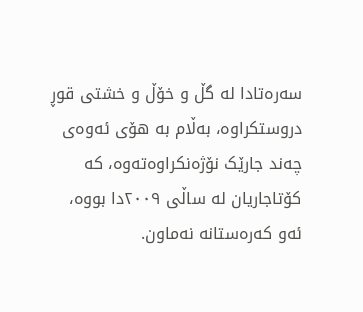سەرەتادا لە گڵ و خۆڵ و خشتی قوڕ دروستکراوە، بەڵام بە هۆی ئەوەى چەند جارێک نۆژەنکراوەتەوە، کە کۆتاجاریان لە ساڵی ٢٠٠٩دا بووه، ئەو کەرەستانە نەماون.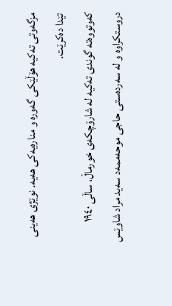مزگەوتی تەکیە هۆڵێکی گەورە و منارەیەکی هەیە. نوێژی هەینی تێدا دەکرێت.
کەوتووەتە گوندی تەکیە لە شارۆچکەی خورماڵ، ساڵی ١٩٤٠ دروستکراوە و لە سەردەستی حاجی موحەممەد سەید مراد شاوێس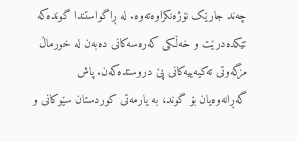چەند جارێک نۆژەنکراوەتەوە. لە ڕاگواستندا گوندەکە تێکدەدرێت و خەڵکی کەرەسەکانی دەبەن لە خورماڵ مزگەوتی تەکیەییەکانی پێ دروستدەکەن. پاش گەڕانەوەیان بۆ گوند، بە یارمەتی کوردستان سێوکانی و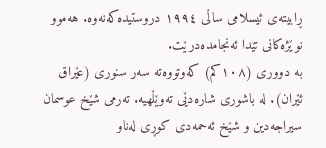ڕابیتەی ئیسلامی ساڵی ١٩٩٤ دروستیدەکەنەوە. هەموو نوێژەکانی تێدا ئەنجامدەدرێت.
بە دووری (١٠٨کم) کەوتووەتە سەر سنوری (عێراق ئێران). لە باشورى شارەدێی تەوێڵهیە. تەرمی شێخ عوسمان سیراجەدین و شێخ ئەحمەدی کوڕی لەناو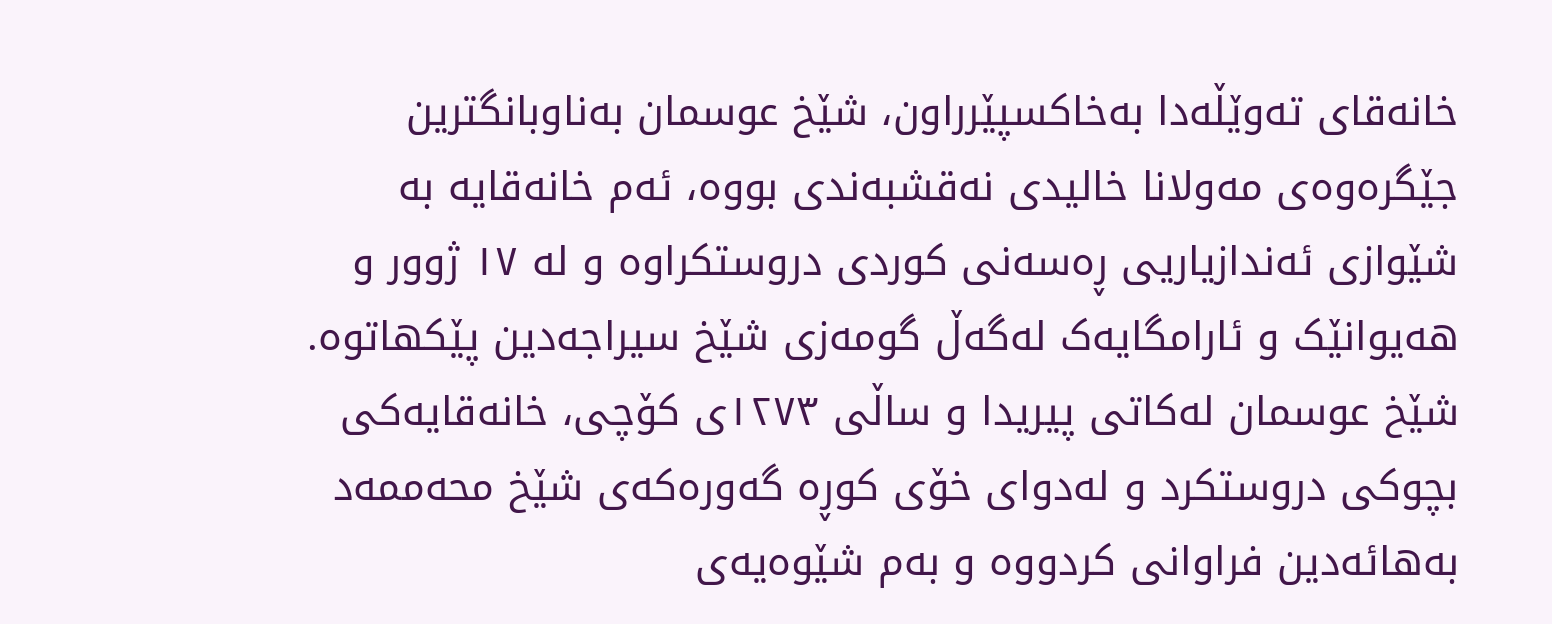خانەقای تەوێڵەدا بەخاکسپێرراون، شێخ عوسمان بەناوبانگترین جێگرەوەی مەولانا خالیدی نەقشبەندی بووە، ئەم خانەقایە بە شێوازی ئەندازیاریی ڕەسەنی کوردی دروستکراوە و لە ١٧ ژوور و هەیوانێک و ئارامگایەک لەگەڵ گومەزی شێخ سیراجەدین پێکهاتوە. شێخ عوسمان لەکاتی پیریدا و ساڵی ١٢٧٣ی کۆچی، خانەقایەکی بچوکی دروستکرد و لەدوای خۆی کوڕە گەورەکەی شێخ محەممەد بەهائەدین فراوانی کردووە و بەم شێوەیەی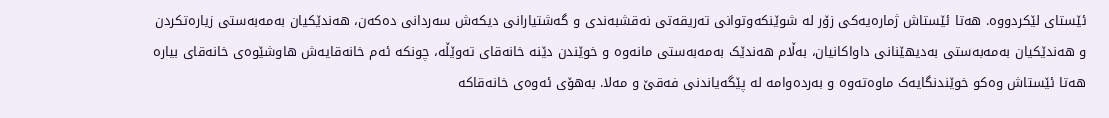ئێستای لێکردووە. هەتا ئێستاش ژمارەیەکی زۆر لە شوێنکەوتوانی تەریقەتی نەقشبەندی و گەشتیارانی دیکەش سەردانی دەکەن، هەندێکیان بەمەبەستی زیارەتکردن و هەندێکیان بەمەبەستی بەدیهێنانی داواکانیان، بەڵام هەندێک بەمەبەستی مانەوە و خوێندن دێنە خانەقای تەوێڵە، چونکە ئەم خانەقایەش هاوشێوەی خانەقای بیارە هەتا ئێستاش وەکو خوێندنگایەک ماوەتەوە و بەردەوامە لە پێگەیاندنی فەقێ و مەلا. بەهۆی ئەوەی خانەقاکە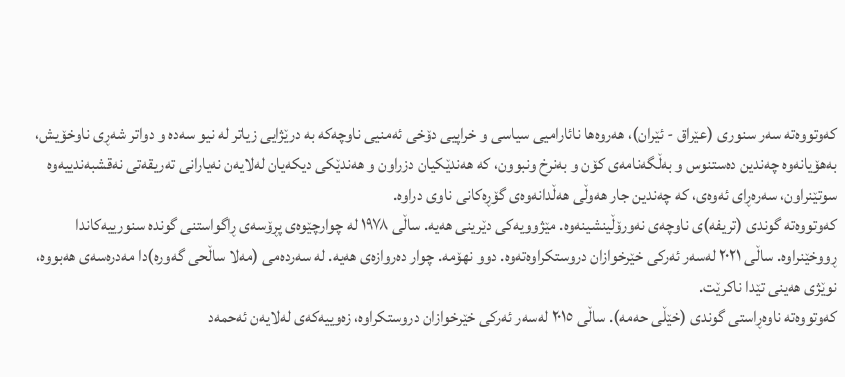کەوتووەتە سەر سنوری (عێراق - ئێران)، هەروەها نائارامیی سیاسی و خراپیی دۆخی ئەمنیی ناوچەکە بە درێژایی زیاتر لە نیو سەدە و دواتر شەڕی ناوخۆیش، بەهۆیانەوە چەندین دەستنوس و بەڵگەنامەی کۆن و بەنرخ ونبوون، کە هەندێکیان دزراون و هەندێکی دیکەیان لەلایەن نەیارانی تەریقەتی نەقشبەندییەوە سوتێنراون، سەرەڕای ئەوەی، کە چەندین جار هەوڵی هەڵدانەوەی گۆڕەکانی ناوی دراوه.
کەوتووەتە گوندى (تريفە)ى ناوچەى نەورۆڵینشينەوە. مێژوويەکى دێرینی هەيە. ساڵى ١٩٧٨ لە چوارچێوەى پڕۆسەى ڕاگواستنى گوندە سنورييەکاندا ڕووخێنراوه. ساڵی ٢٠٢١ لەسەر ئەرکى خێرخوازان دروستکراوەتەوە. دوو نهۆمه. چوار دەروازەی هەيە. لە سەردەمى (مەلا ساڵحى گەوره)دا مەدرەسەى هەبووە، نوێژى هەينى تێدا ناکرێت.
کەوتووەتە ناوەڕاستى گوندی (خێڵی حەمە). ساڵى ٢٠١٥ لەسەر ئەرکى خێرخوازان دروستکراوە، زەوييەکەى لەلايەن ئەحمەد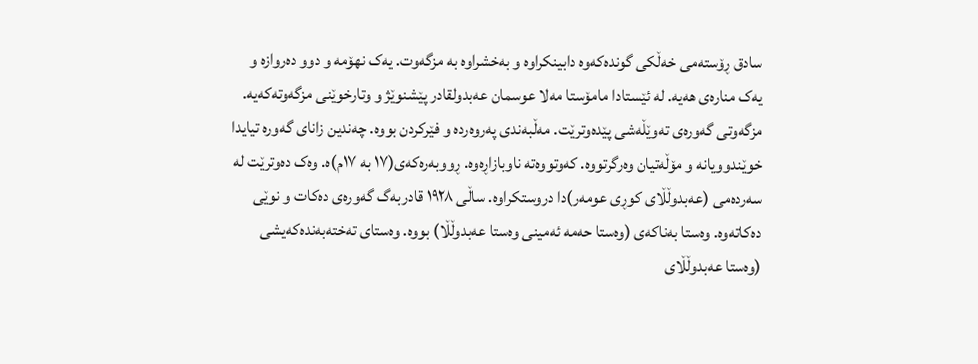سادق ڕۆستەمى خەڵکى گوندەکەوە دابينکراوە و بەخشراوە به مزگەوت. يەک نهۆمە و دوو دەروازە و یەک منارەی هەيە. لە ئێستادا مامۆستا مەلا عوسمان عەبدولقادر پێشنوێژ و وتارخوێنى مزگەوتەکەيە.
مزگەوتی گەورەی تەوێڵەشی پێدەوترێت. مەڵبەندی پەروەردە و فێرکردن بووە. چەندین زانای گەورە تیایدا خوێندوویانە و مۆڵەتیان وەرگرتووە. کەوتووەتە ناوبازاڕەوە. ڕووبەرەکەی(١٧ بە ١٧م)ە. وەک دەوترێت لە سەردەمی (عەبدوڵڵای کوڕی عومەر)دا دروستکراوە. ساڵی ١٩٢٨ قادربەگ گەورەی دەکات و نوێی دەکاتەوە. وەستا بەناکەی (وەستا حەمە ئەمینی وەستا عەبدوڵڵا) بووە. وەستای تەختەبەندەکەیشی (وەستا عەبدوڵڵای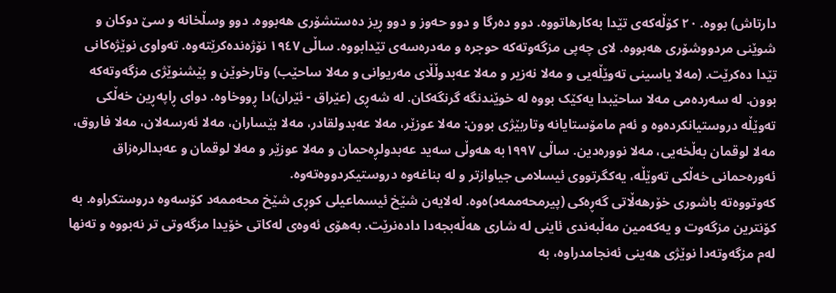دارتاش) بووە. ٢٠ کۆڵەکەی تێدا بەکارهاتووە. دوو دەرگا و دوو حەوز و دوو ڕیز دەستشۆری هەبووە. دوو وسڵخانە و سێ دوکان و شوێنی مردووشۆری هەبووە. لای چەپی مزگەوتەکە حوجرە و مەدرەسەی تێدابووە. ساڵی ١٩٤٧ نۆژەندەکرێتەوە. تەواوی نوێژەکانی تێدا دەکرێت. (مەلا یاسینی تەوێڵەیی و مەلا نەزیر و مەلا عەبدوڵڵای مەریوانی و مەلا ساحێب) وتارخوێن و پێشنوێژی مزگەوتەکە بوون. لە سەردەمی مەلا ساحێبدا یەکێک بووە لە خوێندنگە گرنگەکان. لە شەڕی (عێراق - ئێران)دا ڕووخاوە. دوای ڕاپەڕین خەڵکی تەوێڵە دروستیانکردەوە و ئەم مامۆستایانە وتاربێژی بوون: مەلا عوزێر، مەلا عەبدولقادر، مەلا بێساران، مەلا ئەرسەلان، مەلا فاروق، مەلا لوقمان بەڵخەیی، مەلا نوورەدین. ساڵی ١٩٩٧بە هەوڵی سەید عەبدولڕەحمان و مەلا عوزێر و مەلا لوقمان و عەبدالرەزاق ئەورەحمانی خەڵکی تەوێڵە، یەکگرتووی ئیسلامی جیاوازتر و لە بناغەوە دروستیکردووەتەوە.
کەوتووەتە باشوری خۆرهەڵاتی گەڕەکی (پیرمحەممەد)ەوە. لەلایەن شێخ ئیسماعیلی کوڕی شێخ محەممەد کۆسەوە دروستکراوە. بە کۆنترین مزگەوت و یەکەمین مەڵبەندی ئاینی لە شاری هەڵەبجەدا دادەنرێت. بەهۆی ئەوەی لەکاتی خۆیدا مزگەوتی تر نەبووە و تەنها لەم مزگەوتەدا نوێژی هەینی ئەنجامدراوە، بە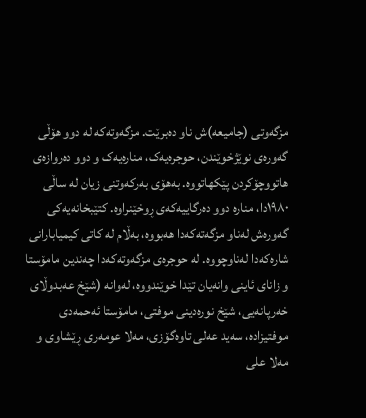مزگەوتی (جامیعە)ش ناو دەبرێت. مزگەوتەکە لە دوو هۆڵی گەورەی نوێژخوێندن، حوجرەیەک، منارەیەک و دوو دەروازەی هاتووچۆکردن پێکهاتووە. بەهۆی بەرکەوتنی زیان لە ساڵی ١٩٨٠دا، منارە دوو دەرگاییەکەی ڕوخێنراوە. کتێبخانەیەکی گەورەش لەناو مزگەتەکەدا هەبووە، بەڵام لە کاتی کیمیابارانی شارەکەدا لەناوچووە. لە حوجرەی مزگەوتەکەدا چەندین مامۆستا و زانای ئاینی وانەیان تێدا خوێندووە، لەوانە (شێخ عەبدوڵای خەرپانەیی، شێخ نورەدینی موفتی، مامۆستا ئەحمەدی موفتیزادە، سەید عەلی تاوەگۆزی، مەلا عومەری ڕێشاوی و مەلا علی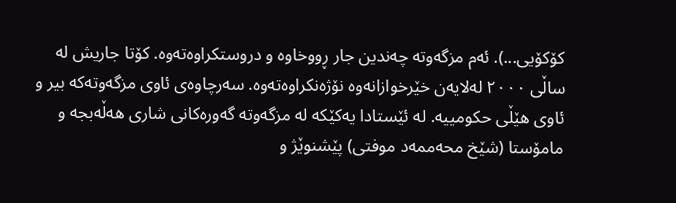کۆکۆیی...). ئەم مزگەوتە چەندین جار ڕووخاوە و دروستکراوەتەوە. کۆتا جاریش لە ساڵی ٢٠٠٠ لەلایەن خێرخوازانەوە نۆژەنکراوەتەوە. سەرچاوەی ئاوی مزگەوتەکە بیر و ئاوی هێڵی حکومییە. لە ئێستادا یەکێکە لە مزگەوتە گەورەکانی شاری هەڵەبجە و مامۆستا (شێخ محەممەد موفتی) پێشنوێژ و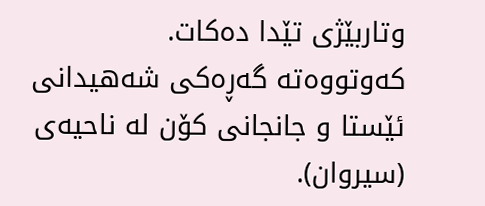وتاربێژی تێدا دەکات.
کەوتووەتە گەڕەکی شەهیدانی ئێستا و جانجانی کۆن لە ناحیەی (سیروان).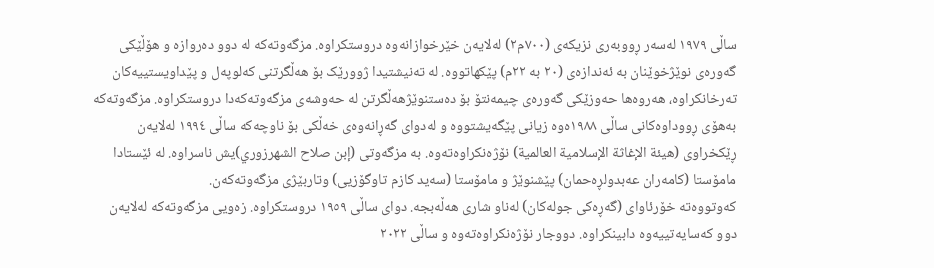ساڵی ١٩٧٩ لەسەر ڕووبەری نزیکەی (٧٠٠م٢) لەلایەن خێرخوازانەوە دروستکراوە. مزگەوتەکە لە دوو دەروازە و هۆڵێکی گەورەی نوێژخوێنان بە ئەندازەی (٢٠ بە ٢٢م) پێکهاتووە. لە تەنیشتیدا ژوورێک بۆ هەڵگرتنی کەلوپەل و پێداویستییەکان تەرخانکراوە، هەروەها حەوزێکی گەورەی چیمەنتۆ بۆ دەستنوێژهەڵگرتن لە حەوشەی مزگەوتەکەدا دروستکراوە. مزگەوتەکە بەهۆی ڕووداوەکانی ساڵی ١٩٨٨ەوە زیانی پێگەیشتووە و لەدوای گەڕانەوەی خەڵکی بۆ ناوچەکە ساڵی ١٩٩٤ لەلایەن ڕێکخراوی (هیئة الإغاثة الإسلامیة العالمیة) نۆژەنکراوەتەوە. بە مزگەوتی (إبن صلاح الشهرزوري)یش ناسراوە. لە ئێستادا مامۆستا (کامەران عەبدولڕەحمان) پێشنوێژ و مامۆستا (سەید کازم تاوگۆزیی) وتاربێژی مزگەوتەکەن.
کەوتووەتە خۆرئاواى (گەڕەکى جولەکان) لەناو شاری هەڵەبجە. دواى ساڵى ١٩٥٩ دروستکراوە. زەویى مزگەوتەکە لەلايەن دوو کەسايەتييەوە دابینکراوە. دووجار نۆژەنکراوەتەوە و ساڵی ٢٠٢٢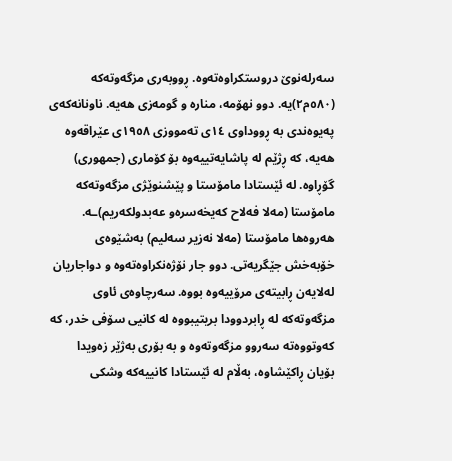سەرلەنوێ دروستکراوەتەوە. ڕووبەرى مزگەوتەکە (٥٨٠م٢)یە. دوو نهۆمە، منارە و گومەزى هەيه. ناونانەکەی پەيوەندى بە ڕووداوی ١٤ى تەمووزى ١٩٥٨ی عێراقەوە هەیه، کە ڕژێم لە پاشایەتییەوە بۆ کۆمارى (جمهوری) گۆڕاوە. لە ئێستادا مامۆستا و پێشنوێژى مزگەوتەکە مامۆستا (مەلا فەلاح کەيخەسرەو عەبدولکەريم)ـە. هەروەها مامۆستا (مەلا نەزير سەليم) بەشێوەى خۆبەخش جێگریەتی. دوو جار نۆژەنکراوەتەوە و دواجاریان لەلایەن ڕابیتەی مرۆییەوە بووە. سەرچاوەى ئاوى مزگەوتەکە لە ڕابردوودا بريتیبووە لە کانیى سۆفى خدر، کە کەوتووەتە سەروو مزگەوتەوە و به بۆرى بەژێر زەويدا بۆيان ڕاکێشاوە، بەڵام لە ئێستادا کانیيەکە وشکى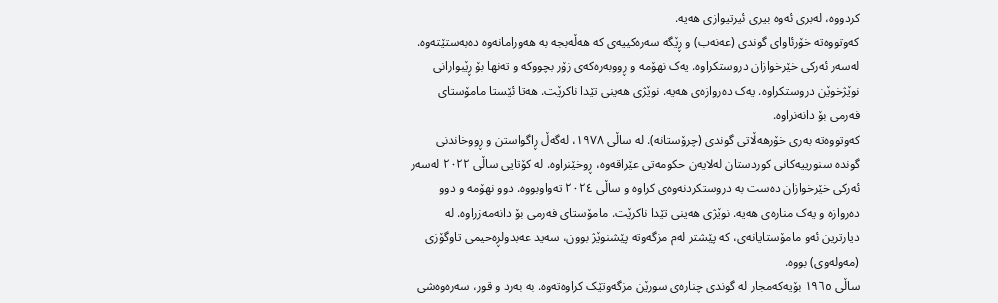کردووە، لەبرى ئەوە بيرى ئيرتيوازى هەیە.
کەوتووەتە خۆرئاواى گوندی (عەنەب) و ڕێگە سەرەکييەى کە هەڵەبجە بە هەورامانەوە دەبەستێتەوە. لەسەر ئەرکى خێرخوازان دروستکراوه. يەک نهۆمە و ڕووبەرەکەی زۆر بچووکە و تەنها بۆ ڕێبوارانى نوێژخوێن دروستکراوه. يەک دەروازەى هەيه. نوێژى هەينى تێدا ناکرێت. هەتا ئێستا مامۆستاى فەرمی بۆ دانەنراوه.
کەوتووەتە بەری خۆرهەڵاتی گوندی (چرۆستانە). لە ساڵی ١٩٧٨، لەگەڵ ڕاگواستن و ڕووخاندنی گوندە سنورییەکانی کوردستان لەلایەن حکومەتی عێراقەوە، ڕوخێنراوە. لە کۆتایی ساڵی ٢٠٢٢ لەسەر ئەرکی خێرخوازان دەست بە دروستکردنەوەی کراوە و ساڵی ٢٠٢٤ تەواوبووە. دوو نهۆمە و دوو دەروازە و یەک منارەی هەیە. نوێژی هەینی تێدا ناکرێت. مامۆستای فەرمی بۆ دانەمەزراوە. لە دیارترین ئەو مامۆستایانەی، کە پێشتر لەم مزگەوتە پێشنوێژ بوون، سەید عەبدولڕەحیمی تاوگۆزی (مەولەوی) بووە.
ساڵی ١٩٦٥ بۆیەکەمجار لە گوندى چنارەى سورێن مزگەوتێک کراوەتەوە. بە بەرد و قور، سەرەوەشى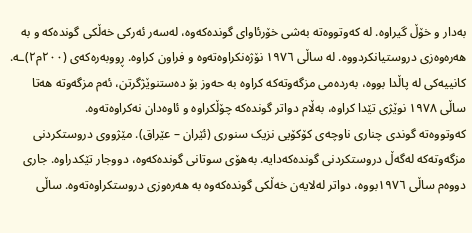بەدار و خۆڵ گیراوە. لە کەوتووەتە بەشى خۆرئاواى گوندەکەوە، لەسەر ئەرکى خەڵکى گوندەکە و بە هەرەوەزى دروستیانکردووە. لە ساڵى ١٩٧٦ نۆژەنکراوەتەوە و فراون کراوە. ڕووبەرەکەى (٢٠٠م٢)ـە. کانییەکى لە پاڵدا بووە، بەردەمى مزگەوتەکە کراوە بە حەوز بۆ دەستنوێژگرتن، ئەم مزگەوتە هەتا ساڵى ١٩٧٨ نوێژى تێدا کراوە، بەڵام دواتر گوندەکە چۆڵکراوە و ئاوەدان نەکراوەتەوە.
کەوتووەتە گوندی چناری ناوچەی کۆکۆیی نزیک سنوری (ئێران – عێراق). مێژووی دروستکردنی مزگەوتەکە لەگەڵ دروستکردنی گوندەکەدایە. بەهۆی سوتانی گوندەکەوە، دووجار تێکدراوە. جاری دووەم ساڵی ١٩٧٦بووە، دواتر لەلایەن خەڵکی گوندەکەوە بە هەرەوزی دروستکراوەتەوە. ساڵی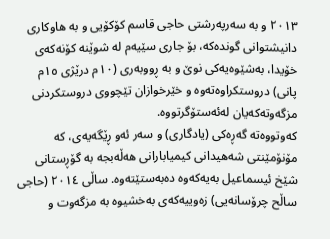٢٠١٣ و بە سەرپەرشتی حاجی قاسم کۆکۆیی و بە هاوکاری دانیشتوانی گوندەکە، بۆ جارى سێیەم لە شوێنە کۆنەکەى خۆیدا، بەشێوەیەکی نوێ و بە ڕووبەری (١٠م درێژی ١٥م پانی) دروستکراوەتەوە و خێرخوازان تێچووى دروستکردنى مزگەوتەکەیان لەئەستۆگرتووە.
کەوتووەتە گەڕەکى (يادگاری) و سەر ئەو ڕێگەيەى، کە مۆنۆمێنتى شەهيدانى کیمیابارانى هەڵەبجە بە گۆڕستانى شێخ ئيسماعيل بەيەکەوە دەبەستێتەوە. ساڵى ٢٠١٤ (حاجى ساڵح چرۆسانەيى) زەوييەکەى بەخشيوە بە مزگەوت و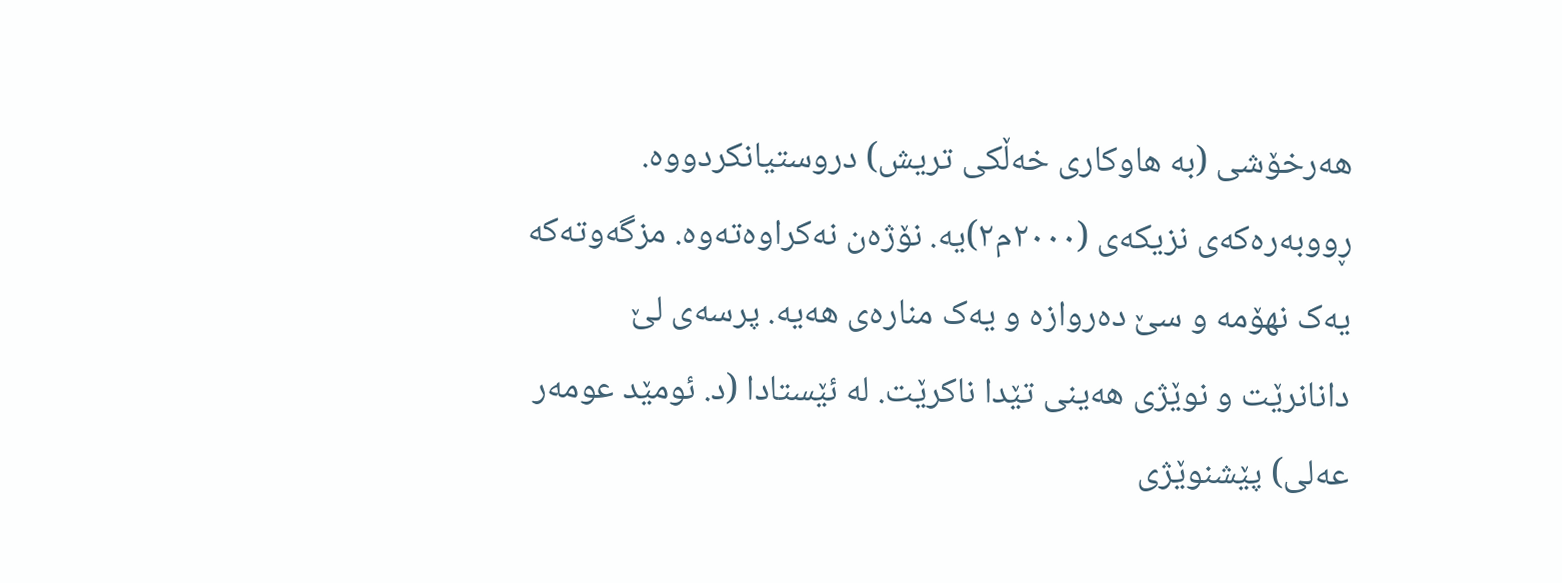هەرخۆشى (بە هاوکاری خەڵکی تریش) دروستیانکردووە. ڕووبەرەکەى نزيکەى (٢٠٠٠م٢)يە. نۆژەن نەکراوەتەوە. مزگەوتەکە يەک نهۆمە و سێ دەروازه و یەک منارەى هەيە. پرسەى لێ دانانرێت و نوێژى هەينى تێدا ناکرێت. لە ئێستادا (د. ئومێد عومەر عەلى) پێشنوێژی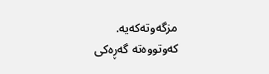مزگەوتەکەیە.
کەوتووەتە گەڕەکی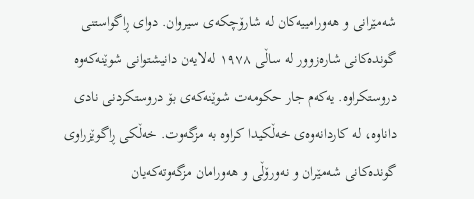شەمێرانی و هەورامییەکان لە شارۆچکەی سیروان. دوای ڕاگواستنی گوندەکانی شارەزوور لە ساڵی ١٩٧٨ لەلایەن دانیشتوانی شوێنەکەوە دروستکراوە. یەکەم جار حکومەت شوێنەکەی بۆ دروستکردنی نادی داناوە، لە کاردانەوەی خەڵکیدا کراوە بە مزگەوت. خەڵکی ڕاگوێزراوی گوندەکانی شەمێران و نەورۆڵی و هەورامان مزگەوتەکەیان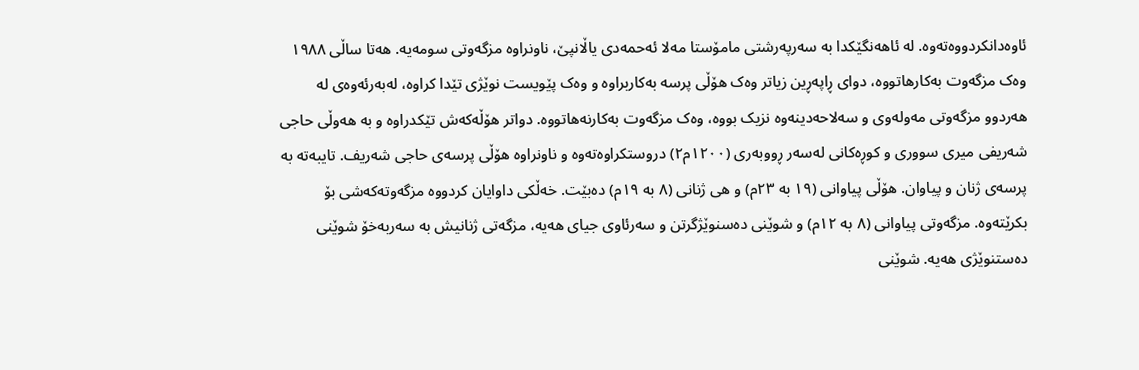ئاوەدانکردووەتەوە. لە ئاهەنگێکدا بە سەرپەرشتی مامۆستا مەلا ئەحمەدی یاڵانپێ، ناونراوە مزگەوتی سومەیە. هەتا ساڵی ١٩٨٨ وەک مزگەوت بەکارهاتووە، دوای ڕاپەڕین زیاتر وەک هۆڵی پرسە بەکاربراوە و وەک پێویست نوێژی تێدا کراوە، لەبەرئەوەی لە هەردوو مزگەوتی مەولەوی و سەلاحەدینەوە نزیک بووە، وەک مزگەوت بەکارنەهاتووە. دواتر هۆڵەکەش تێکدراوە و به هەوڵی حاجی شەریفی میری سووری و کوڕەکانی لەسەر ڕووبەری (١٢٠٠م٢) دروستکراوەتەوە و ناونراوە هۆڵی پرسەی حاجی شەریف. تایبەتە بە پرسەی ژنان و پیاوان. هۆڵی پیاوانی (١٩ بە ٢٣م) و هی ژنانی (٨ بە ١٩م) دەبێت. خەڵکی داوایان کردووە مزگەوتەکەشی بۆ بکرێتەوە. مزگەوتی پیاوانی (٨ بە ١٢م) و شوێنی دەسنوێژگرتن و سەرئاوی جیای هەیە، مزگەتی ژنانیش بە سەربەخۆ شوێنی دەستنوێژی هەیە. شوێنی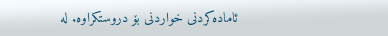ئامادەکردنی خواردنی بۆ دروستکراوە. لە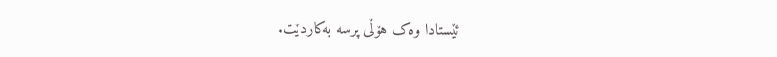ئێستادا وەک هۆڵی پرسە بەکاردێت.